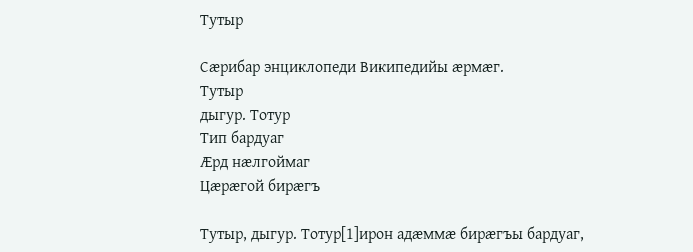Тутыр

Сæрибар энциклопеди Википедийы æрмæг.
Тутыр
дыгур. Тотур
Тип бардуаг
Æрд нæлгоймаг
Цæрæгой бирæгъ

Тутыр, дыгур. Тотур[1]ирон адæммæ бирæгъы бардуаг,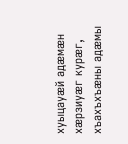хуыцауæй адæмæн хæрзиуæг курæг, хъахъхъæны адæмы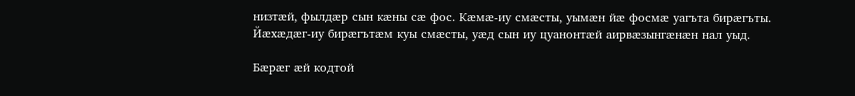низтæй, фылдæр сын кæны сæ фос. Кæмæ-иу смæсты, уымæн йæ фосмæ уагъта бирæгъты. Йæхæдæг-иу бирæгътæм куы смæсты, уæд сын иу цуанонтæй аирвæзынгæнæн нал уыд.

Бæрæг æй кодтой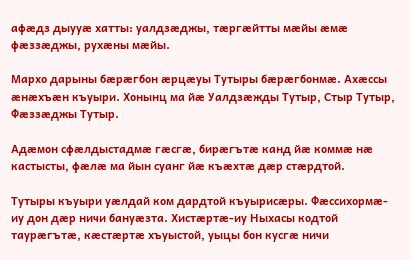афæдз дыууæ хатты: уалдзæджы, тæргæйтты мæйы æмæ фæззæджы, рухæны мæйы.

Мархо дарыны бæрæгбон æрцæуы Тутыры бæрæгбонмæ. Ахæссы æнæхъæн къуыри. Хонынц ма йæ Уалдзæжды Тутыр, Стыр Тутыр, Фæззæджы Тутыр.

Адæмон сфæлдыстадмæ гæсгæ, бирæгътæ канд йæ коммæ нæ кастысты, фæлæ ма йын суанг йæ къæхтæ дæр стæрдтой.

Тутыры къуыри уæлдай ком дардтой къуырисæры. Фæссихормæ-иу дон дæр ничи бануæзта. Хистæртæ-иу Ныхасы кодтой таурæгътæ, кæстæртæ хъуыстой, уыцы бон кусгæ ничи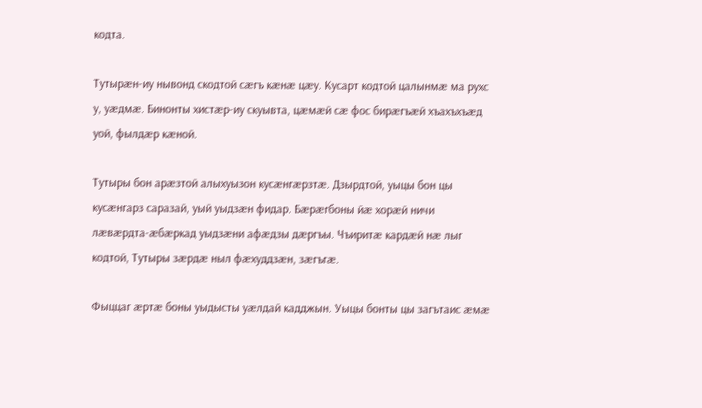кодта.

Тутырæн-иу нывонд скодтой сæгъ кæнæ цæу. Кусарт кодтой цалынмæ ма рухс у, уæдмæ. Бинонты хистæр-иу скуывта, цæмæй сæ фос бирæгъæй хъахъхъæд уой, фылдæр кæной.

Тутыры бон арæзтой алыхуызон кусæнгæрзтæ. Дзырдтой, уыцы бон цы кусæнгарз саразай, уый уыдзæн фидар. Бæрæгбоны йæ хорæй ничи лæвæрдта-æбæркад уыдзæни афæдзы дæргъы. Чъиритæ кардæй нæ лыг кодтой, Тутыры зæрдæ ныл фæхуддзæн, зæгъгæ.

Фыццаг æртæ боны уыдысты уæлдай кадджын. Уыцы бонты цы загътаис æмæ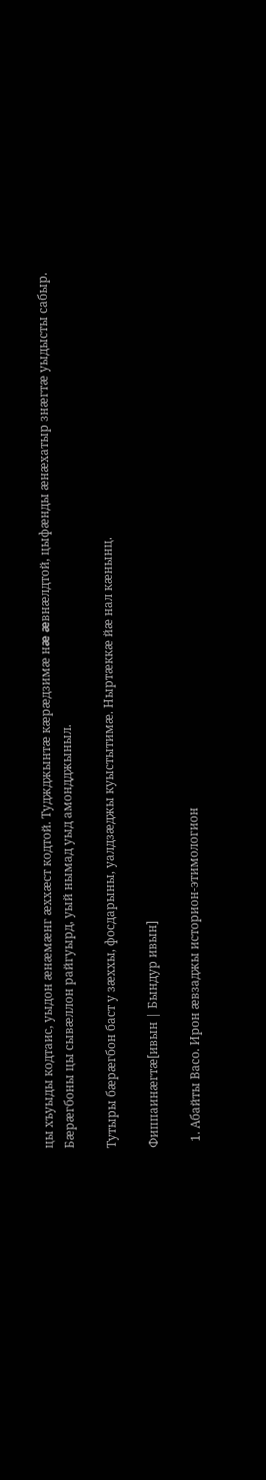цы хъуыды кодтаис, уыдон æнæмæнг æххæст кодтой. Туджджынтæ кæрæдзимæ нæ æвнæлдтой, цыфæнды æнæхатыр знæгтæ уыдысты сабыр. Бæрæгбоны цы сывæллон райгуырд, уый нымад уыд амондджыныл.

Тутыры бæрæгбон баст у зæххы, фосдарыны, уалдзæджы куыстытимæ. Ныртæккæ йæ нал кæнынц.

Фиппаинæгтæ[ивын | Бындур ивын]

  1. Абайты Васо. Ирон æвзаджы историон-этимологион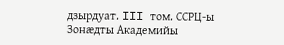дзырдуат. III том. ССРЦ-ы Зонæдты Академийы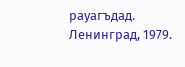рауагъдад. Ленинград, 1979.